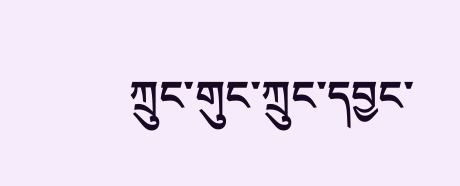ཀྲུང་གུང་ཀྲུང་དབྱང་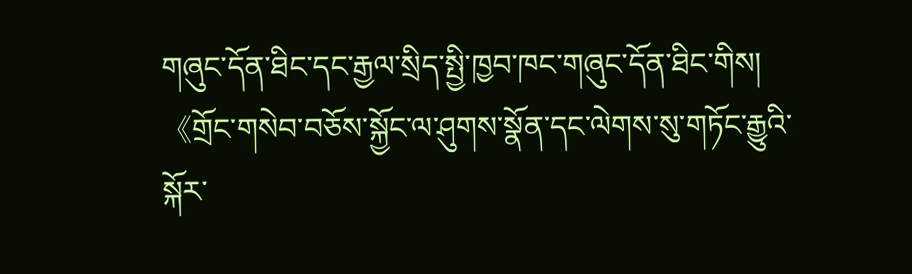གཞུང་དོན་ཐིང་དང་རྒྱལ་སྲིད་སྤྱི་ཁྱབ་ཁང་གཞུང་དོན་ཐིང་གིས། 《གྲོང་གསེབ་བཅོས་སྐྱོང་ལ་ཤུགས་སྣོན་དང་ལེགས་སུ་གཏོང་རྒྱུའི་སྐོར་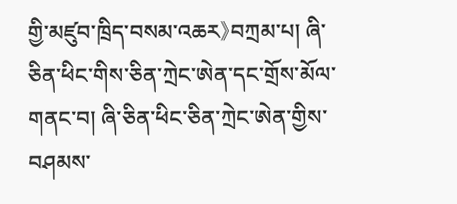གྱི་མཛུབ་ཁྲིད་བསམ་འཆར》བཀྲམ་པ། ཞི་ཅིན་ཕིང་གིས་ཅིན་ཀྲེང་ཨེན་དང་གྲོས་མོལ་གནང་བ། ཞི་ཅིན་ཕིང་ཅིན་ཀྲེང་ཨེན་གྱིས་བཤམས་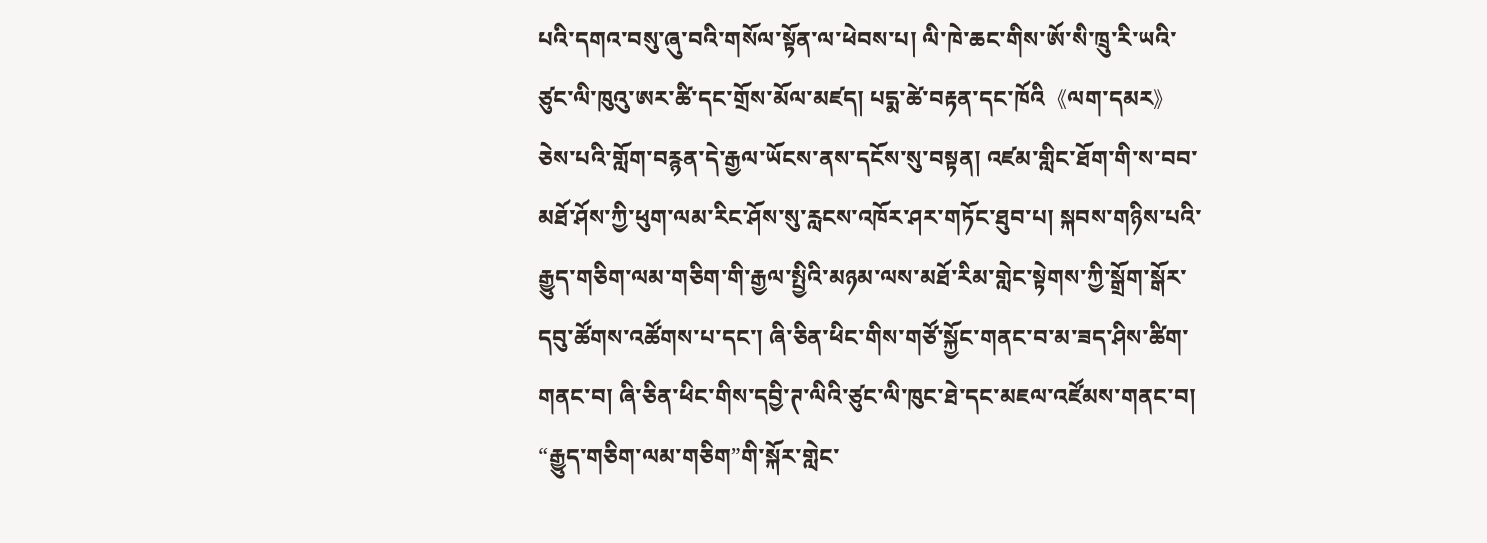པའི་དགའ་བསུ་ཞུ་བའི་གསོལ་སྟོན་ལ་ཕེབས་པ། ལི་ཁེ་ཆང་གིས་ཨོ་སི་ཁྲུ་རི་ཡའི་ཙུང་ལི་ཁུའུ་ཨར་ཚི་དང་གྲོས་མོལ་མཛད། པདྨ་ཚེ་བརྟན་དང་ཁོའི《ལག་དམར》ཅེས་པའི་གློག་བརྙན་དེ་རྒྱལ་ཡོངས་ནས་དངོས་སུ་བསྟན། འཛམ་གླིང་ཐོག་གི་ས་བབ་མཐོ་ཤོས་ཀྱི་ཕུག་ལམ་རིང་ཤོས་སུ་རླངས་འཁོར་ཤར་གཏོང་ཐུབ་པ། སྐབས་གཉིས་པའི་རྒྱུད་གཅིག་ལམ་གཅིག་གི་རྒྱལ་སྤྱིའི་མཉམ་ལས་མཐོ་རིམ་གླེང་སྟེགས་ཀྱི་སྒྲོག་སྒོར་དབུ་ཚོགས་འཚོགས་པ་དང་། ཞི་ཅིན་ཕིང་གིས་གཙོ་སྐྱོང་གནང་བ་མ་ཟད་ཤིས་ཚིག་གནང་བ། ཞི་ཅིན་ཕིང་གིས་དབྱི་ཊ་ལིའི་ཙུང་ལི་ཁུང་ཐེ་དང་མཇལ་འཛོམས་གནང་བ། “རྒྱུད་གཅིག་ལམ་གཅིག”གི་སྐོར་གླེང་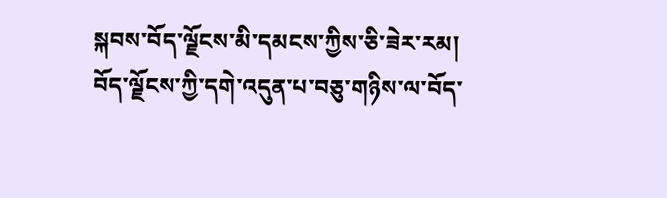སྐབས་བོད་ལྗོངས་མི་དམངས་ཀྱིས་ཅི་ཟེར་རམ། བོད་ལྗོངས་ཀྱི་དགེ་འདུན་པ་བཅུ་གཉིས་ལ་བོད་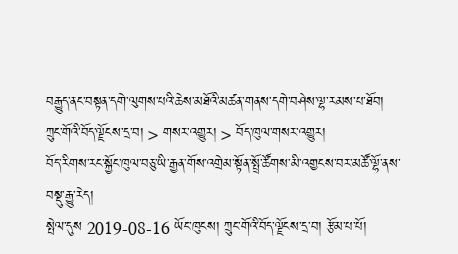བརྒྱུད་ནང་བསྟན་དགེ་ལུགས་པའི་ཆེས་མཐོའི་མཚན་གནས་དགེ་བཤེས་ལྷ་རམས་པ་ཐོབ།
ཀྲུང་གོའི་བོད་ལྗོངས་དྲ་བ། > གསར་འགྱུར། > བོད་ཁུལ་གསར་འགྱུར།
བོད་རིགས་རང་སྐྱོང་ཁུལ་བཅུ་ཡི་རྒྱན་གོས་འགྲེམ་སྟོན་སྤྲོ་ཚོགས་མི་འགྱངས་བར་མཚོ་ལྷོ་ནས་བསྡུ་རྒྱུ་རེད།
སྤེལ་དུས 2019-08-16 ཡོང་ཁུངས། ཀྲུང་གོའི་བོད་ལྗོངས་དྲ་བ། རྩོམ་པ་པོ།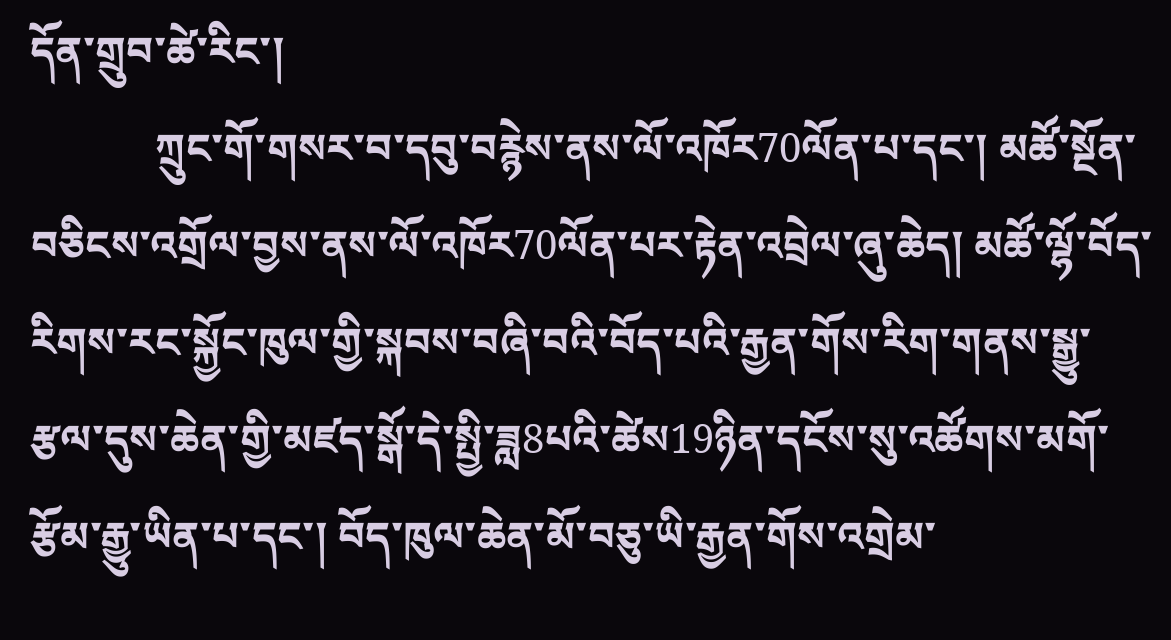དོན་གྲུབ་ཚེ་རིང་།
            ཀྲུང་གོ་གསར་བ་དབུ་བརྙེས་ནས་ལོ་འཁོར70ལོན་པ་དང་། མཚོ་སྔོན་བཅིངས་འགྲོལ་བྱས་ནས་ལོ་འཁོར70ལོན་པར་རྟེན་འབྲེལ་ཞུ་ཆེད། མཚོ་ལྷོ་བོད་རིགས་རང་སྐྱོང་ཁུལ་གྱི་སྐབས་བཞི་བའི་བོད་པའི་རྒྱན་གོས་རིག་གནས་སྒྱུ་རྩལ་དུས་ཆེན་གྱི་མཛད་སྒོ་དེ་སྤྱི་ཟླ8པའི་ཚེས19ཉིན་དངོས་སུ་འཚོགས་མགོ་རྩོམ་རྒྱུ་ཡིན་པ་དང་། བོད་ཁུལ་ཆེན་མོ་བཅུ་ཡི་རྒྱན་གོས་འགྲེམ་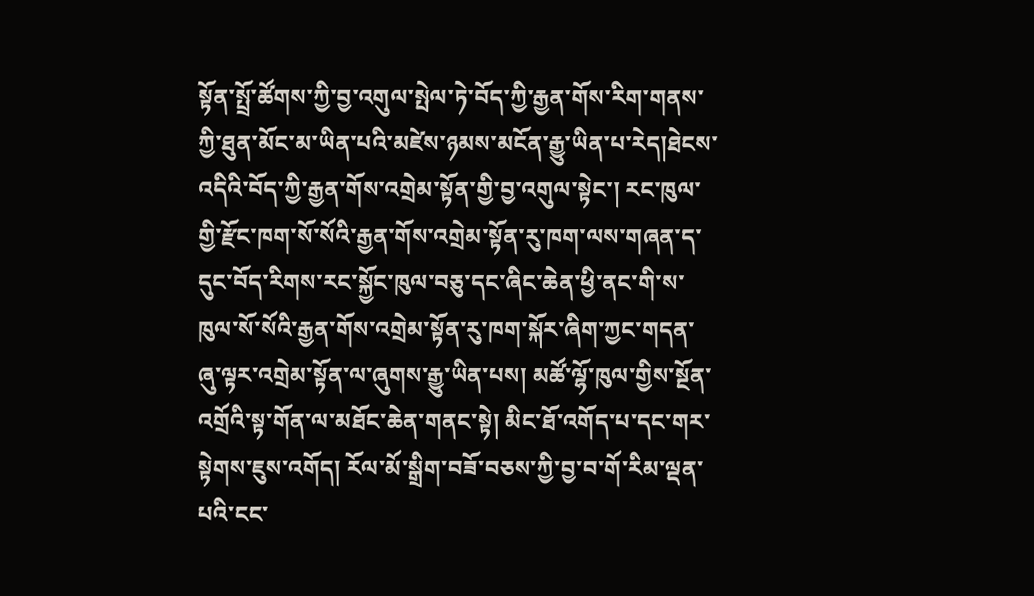སྟོན་སྤྲོ་ཚོགས་ཀྱི་བྱ་འགུལ་སྤེལ་ཏེ་བོད་ཀྱི་རྒྱན་གོས་རིག་གནས་ཀྱི་ཐུན་མོང་མ་ཡིན་པའི་མཛེས་ཉམས་མངོན་རྒྱུ་ཡིན་པ་རེད།ཐེངས་འདིའི་བོད་ཀྱི་རྒྱན་གོས་འགྲེམ་སྟོན་གྱི་བྱ་འགུལ་སྟེང་། རང་ཁུལ་གྱི་རྫོང་ཁག་སོ་སོའི་རྒྱན་གོས་འགྲེམ་སྟོན་རུ་ཁག་ལས་གཞན་ད་དུང་བོད་རིགས་རང་སྐྱོང་ཁུལ་བཅུ་དང་ཞིང་ཆེན་ཕྱི་ནང་གི་ས་ཁུལ་སོ་སོའི་རྒྱན་གོས་འགྲེམ་སྟོན་རུ་ཁག་སྐོར་ཞིག་ཀྱང་གདན་ཞུ་ལྟར་འགྲེམ་སྟོན་ལ་ཞུགས་རྒྱུ་ཡིན་པས། མཚོ་ལྷོ་ཁུལ་གྱིས་སྔོན་འགྲོའི་སྟ་གོན་ལ་མཐོང་ཆེན་གནང་སྟེ། མིང་ཐོ་འགོད་པ་དང་གར་སྟེགས་ཇུས་འགོད། རོལ་མོ་སྒྲིག་བཟོ་བཅས་ཀྱི་བྱ་བ་གོ་རིམ་ལྡན་པའི་ངང་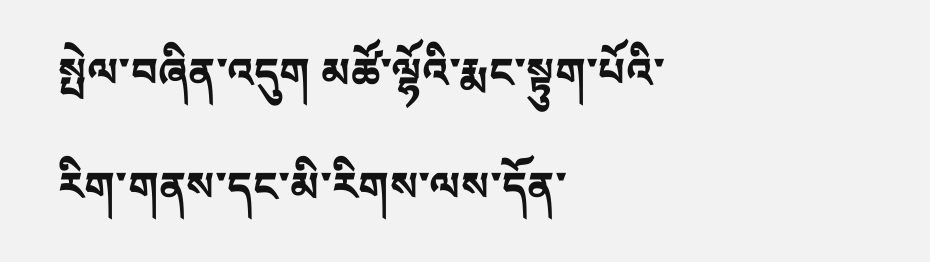སྤེལ་བཞིན་འདུག མཚོ་ལྷོའི་རྨང་སྟུག་པོའི་རིག་གནས་དང་མི་རིགས་ལས་དོན་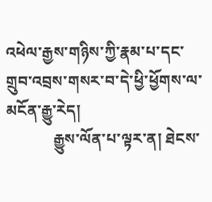འཕེལ་རྒྱས་གཉིས་ཀྱི་རྣམ་པ་དང་གྲུབ་འབྲས་གསར་བ་དེ་ཕྱི་ཕྱོགས་ལ་མངོན་རྒྱུ་རེད།
            རྒྱུས་ལོན་པ་ལྟར་ན། ཐེངས་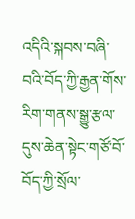འདིའི་སྐབས་བཞི་བའི་བོད་ཀྱི་རྒྱན་གོས་རིག་གནས་སྒྱུ་རྩལ་དུས་ཆེན་སྟེང་གཙོ་བོ་བོད་ཀྱི་སྲོལ་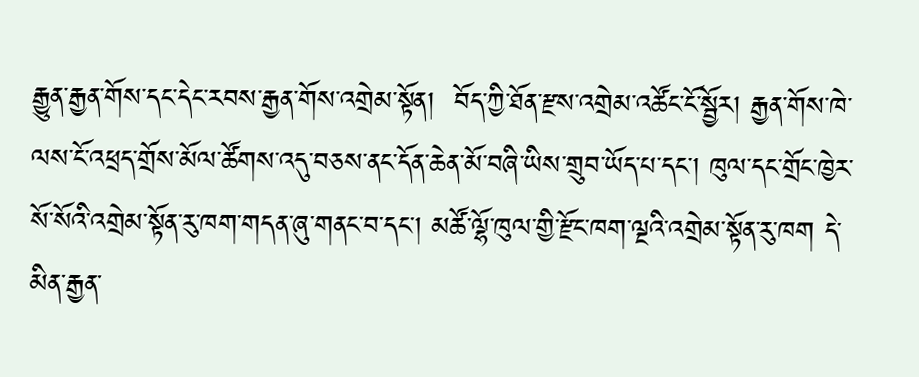རྒྱུན་རྒྱན་གོས་དང་དེང་རབས་རྒྱན་གོས་འགྲེམ་སྟོན།  བོད་ཀྱི་ཐོན་རྫས་འགྲེམ་འཚོང་ངོ་སྦྱོར། རྒྱན་གོས་ཁེ་ལས་ངོ་འཕྲད་གྲོས་མོལ་ཚོགས་འདུ་བཅས་ནང་དོན་ཆེན་མོ་བཞི་ཡིས་གྲུབ་ཡོད་པ་དང་། ཁུལ་དང་གྲོང་ཁྱེར་སོ་སོའི་འགྲེམ་སྟོན་རུ་ཁག་གདན་ཞུ་གནང་བ་དང་། མཚོ་ལྷོ་ཁུལ་གྱི་རྫོང་ཁག་ལྔའི་འགྲེམ་སྟོན་རུ་ཁག དེ་མིན་རྒྱན་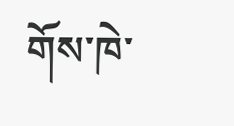གོས་ཁེ་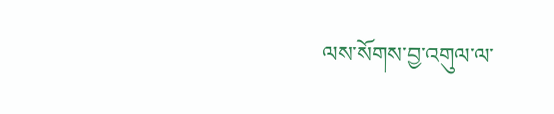ལས་སོགས་བྱ་འགུལ་ལ་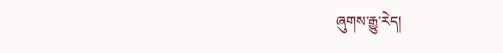ཞུགས་རྒྱུ་རེད།